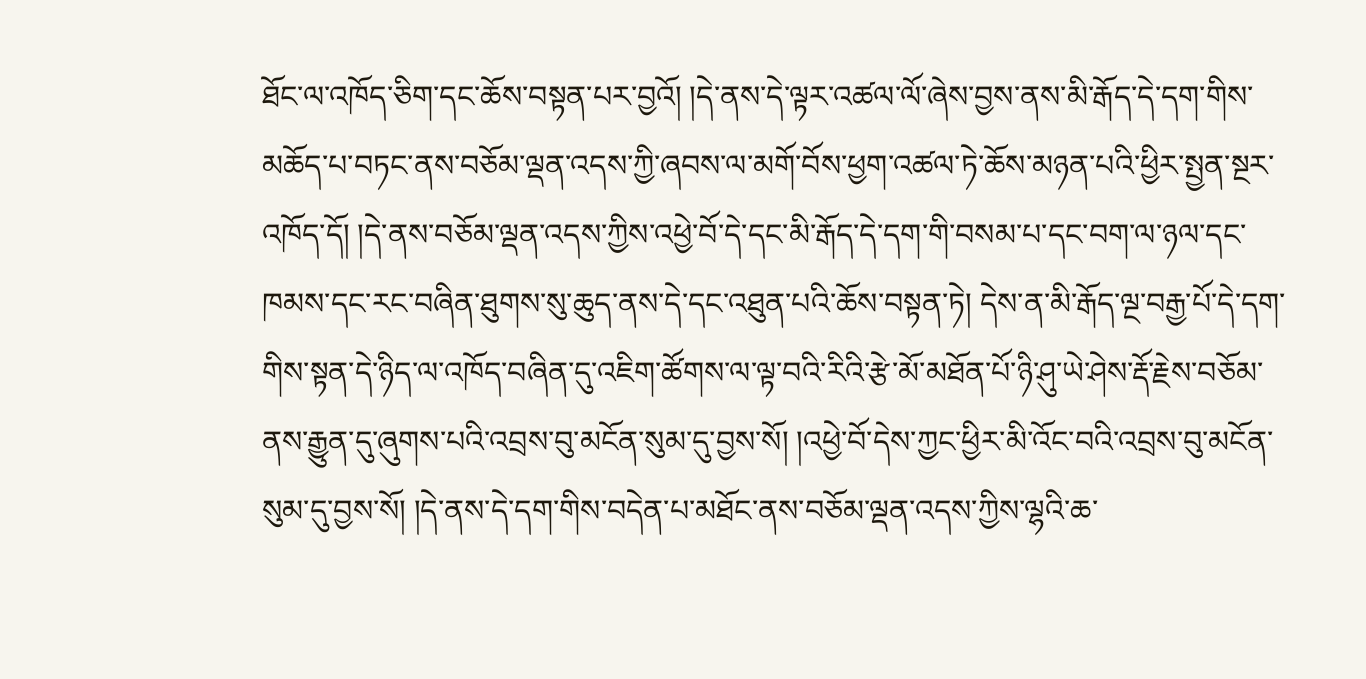ཐོང་ལ་འཁོད་ཅིག་དང་ཆོས་བསྟན་པར་བྱའོ། །དེ་ནས་དེ་ལྟར་འཚལ་ལོ་ཞེས་བྱས་ནས་མི་རྒོད་དེ་དག་གིས་མཆོད་པ་བཏང་ནས་བཅོམ་ལྡན་འདས་ཀྱི་ཞབས་ལ་མགོ་བོས་ཕྱག་འཚལ་ཏེ་ཆོས་མཉན་པའི་ཕྱིར་སྤྱན་སྔར་འཁོད་དོ། །དེ་ནས་བཅོམ་ལྡན་འདས་ཀྱིས་འཕྱེ་བོ་དེ་དང་མི་རྒོད་དེ་དག་གི་བསམ་པ་དང་བག་ལ་ཉལ་དང་ཁམས་དང་རང་བཞིན་ཐུགས་སུ་ཆུད་ནས་དེ་དང་འཐུན་པའི་ཆོས་བསྟན་ཏེ། དེས་ན་མི་རྒོད་ལྔ་བརྒྱ་པོ་དེ་དག་གིས་སྟན་དེ་ཉིད་ལ་འཁོད་བཞིན་དུ་འཇིག་ཚོགས་ལ་ལྟ་བའི་རིའི་རྩེ་མོ་མཐོན་པོ་ཉི་ཤུ་ཡེ་ཤེས་རྡོ་རྗེས་བཅོམ་ནས་རྒྱུན་དུ་ཞུགས་པའི་འབྲས་བུ་མངོན་སུམ་དུ་བྱས་སོ། །འཕྱེ་བོ་དེས་ཀྱང་ཕྱིར་མི་འོང་བའི་འབྲས་བུ་མངོན་སུམ་དུ་བྱས་སོ། །དེ་ནས་དེ་དག་གིས་བདེན་པ་མཐོང་ནས་བཅོམ་ལྡན་འདས་ཀྱིས་ལྷའི་ཆ་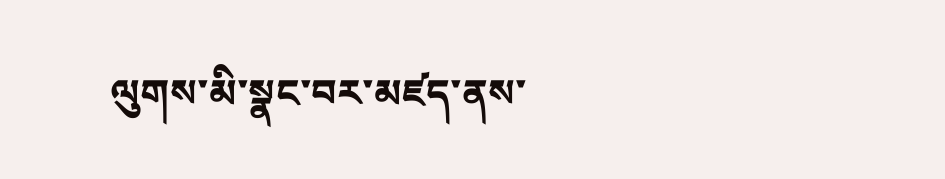ལུགས་མི་སྣང་བར་མཛད་ནས་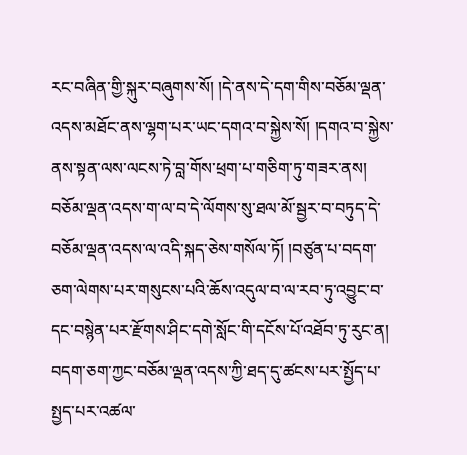རང་བཞིན་གྱི་སྐུར་བཞུགས་སོ། །དེ་ནས་དེ་དག་གིས་བཅོམ་ལྡན་འདས་མཐོང་ནས་ལྷག་པར་ཡང་དགའ་བ་སྐྱེས་སོ། །དགའ་བ་སྐྱེས་ནས་སྟན་ལས་ལངས་ཏེ་བླ་གོས་ཕྲག་པ་གཅིག་ཏུ་གཟར་ནས། བཅོམ་ལྡན་འདས་ག་ལ་བ་དེ་ལོགས་སུ་ཐལ་མོ་སྦྱར་བ་བཏུད་དེ་བཅོམ་ལྡན་འདས་ལ་འདི་སྐད་ཅེས་གསོལ་ཏོ། །བཙུན་པ་བདག་ཅག་ལེགས་པར་གསུངས་པའི་ཆོས་འདུལ་བ་ལ་རབ་ཏུ་འབྱུང་བ་དང་བསྙེན་པར་རྫོགས་ཤིང་དགེ་སློང་གི་དངོས་པོ་འཐོབ་ཏུ་རུང་ན། བདག་ཅག་ཀྱང་བཅོམ་ལྡན་འདས་ཀྱི་ཐད་དུ་ཚངས་པར་སྤྱོད་པ་སྤྱད་པར་འཚལ་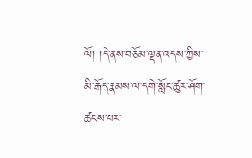ལོ། །དེ་ནས་བཅོམ་ལྡན་འདས་ཀྱིས་མི་རྒོད་རྣམས་ལ་དགེ་སློང་ཚུར་ཤོག་ཚངས་པར་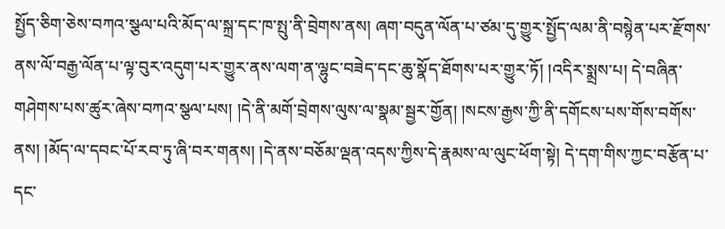སྤྱོད་ཅིག་ཅེས་བཀའ་སྩལ་པའི་མོད་ལ་སྐྲ་དང་ཁ་སྤུ་ནི་བྲེགས་ནས། ཞག་བདུན་ལོན་པ་ཙམ་དུ་གྱུར་སྤྱོད་ལམ་ནི་བསྙེན་པར་རྫོགས་ནས་ལོ་བརྒྱ་ལོན་པ་ལྟ་བུར་འདུག་པར་གྱུར་ནས་ལག་ན་ལྷུང་བཟེད་དང་ཆུ་སྣོད་ཐོགས་པར་གྱུར་ཏོ། །འདིར་སྨྲས་པ། དེ་བཞིན་གཤེགས་པས་ཚུར་ཞེས་བཀའ་སྩལ་པས། །དེ་ནི་མགོ་བྲེགས་ལུས་ལ་སྣམ་སྦྱར་གྱོན། །སངས་རྒྱས་ཀྱི་ནི་དགོངས་པས་གོས་བགོས་ནས། །མོད་ལ་དབང་པོ་རབ་ཏུ་ཞི་བར་གནས། །དེ་ནས་བཅོམ་ལྡན་འདས་ཀྱིས་དེ་རྣམས་ལ་ལུང་ཕོག་སྟེ། དེ་དག་གིས་ཀྱང་བརྩོན་པ་དང་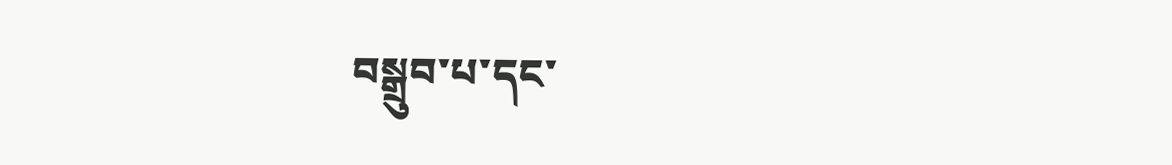བསྒྲུབ་པ་དང་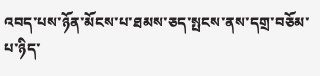འབད་པས་ཉོན་མོངས་པ་ཐམས་ཅད་སྤངས་ནས་དགྲ་བཅོམ་པ་ཉིད་